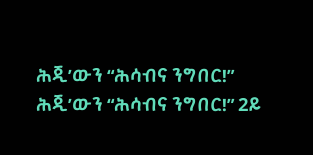ሕጂ’ውን “ሕሳብና ንግበር!”
ሕጂ’ውን “ሕሳብና ንግበር!” 2ይ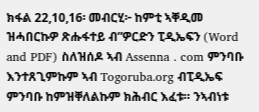ክፋል 22,10,16፡ መብርሂ፦ ከምቲ ኣቐዲመ ዝሓበርኩዎ ጽሑፋተይ ብ”ዎርድን ፒዲኤፍን (Word and PDF) ስለዝሰዶ ኣብ Assenna . com ምንባቡ እንተጸጊምኩም ኣብ Togoruba.org ብፒዲኤፍ ምንባቡ ከምዝቐለልኩም ክሕብር እፈቱ። ንኣብነቱ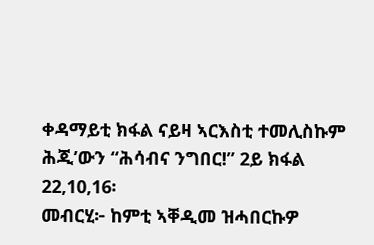ቀዳማይቲ ክፋል ናይዛ ኣርእስቲ ተመሊስኩም
ሕጂ’ውን “ሕሳብና ንግበር!” 2ይ ክፋል 22,10,16፡
መብርሂ፦ ከምቲ ኣቐዲመ ዝሓበርኩዎ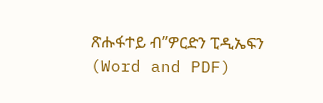ጽሑፋተይ ብ”ዎርድን ፒዲኤፍን (Word and PDF)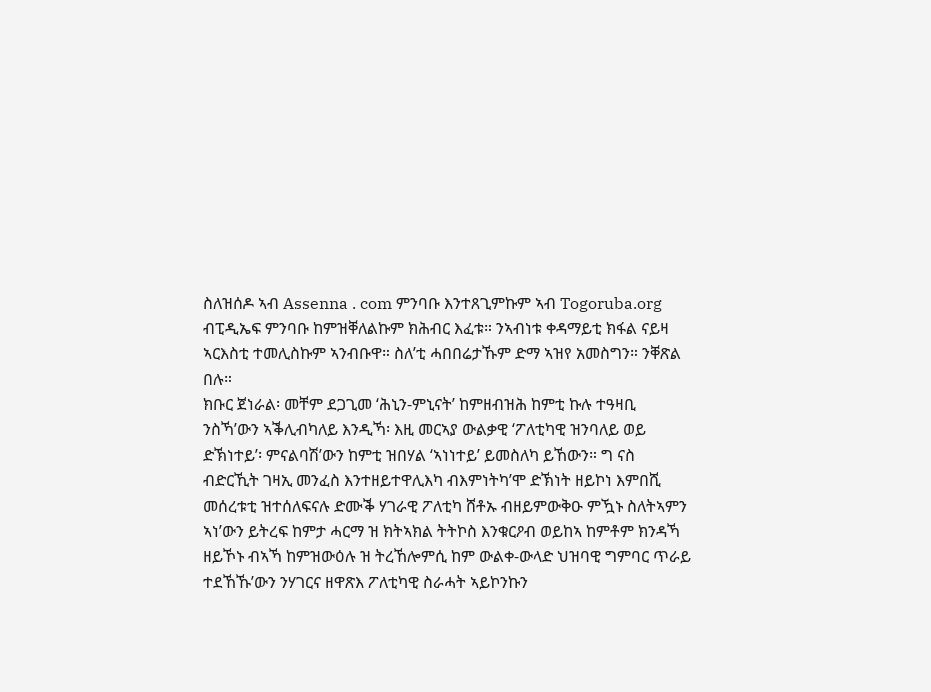ስለዝሰዶ ኣብ Assenna . com ምንባቡ እንተጸጊምኩም ኣብ Togoruba.org ብፒዲኤፍ ምንባቡ ከምዝቐለልኩም ክሕብር እፈቱ። ንኣብነቱ ቀዳማይቲ ክፋል ናይዛ ኣርእስቲ ተመሊስኩም ኣንብቡዋ። ስለ’ቲ ሓበበሬታኹም ድማ ኣዝየ አመስግን። ንቐጽል በሉ።
ክቡር ጀነራል፡ መቸም ደጋጊመ ‘ሕኒን-ምኒናት’ ከምዘብዝሕ ከምቲ ኩሉ ተዓዛቢ ንስኻ’ውን ኣቕሊብካለይ እንዲኻ፡ እዚ መርኣያ ውልቃዊ ‘ፖለቲካዊ ዝንባለይ ወይ ድኽነተይ’፡ ምናልባሽ’ውን ከምቲ ዝበሃል ‘ኣነነተይ’ ይመስለካ ይኸውን። ግ ናስ ብድርኺት ገዛኢ መንፈስ እንተዘይተዋሊእካ ብእምነትካ’ሞ ድኽነት ዘይኮነ እምበሺ መሰረቱቲ ዝተሰለፍናሉ ድሙቕ ሃገራዊ ፖለቲካ ሸቶኡ ብዘይምውቅዑ ምዃኑ ስለትኣምን ኣነ’ውን ይትረፍ ከምታ ሓርማ ዝ ክትኣክል ትትኮስ እንቁርዖብ ወይከኣ ከምቶም ክንዳኻ ዘይኾኑ ብኣኻ ከምዝውዕሉ ዝ ትረኸሎምሲ ከም ውልቀ-ውላድ ህዝባዊ ግምባር ጥራይ ተደኸኹ’ውን ንሃገርና ዘዋጽእ ፖለቲካዊ ስራሓት ኣይኮንኩን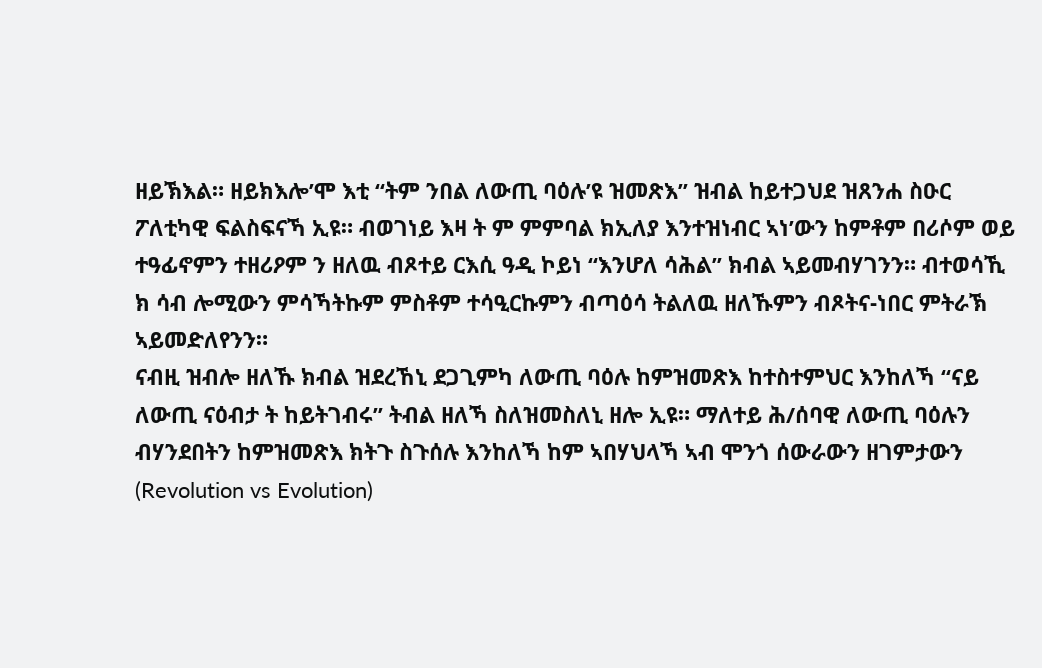ዘይኽእል። ዘይክእሎ’ሞ እቲ “ትም ንበል ለውጢ ባዕሉ’ዩ ዝመጽእ” ዝብል ከይተጋህደ ዝጸንሐ ስዑር ፖለቲካዊ ፍልስፍናኻ ኢዩ። ብወገነይ እዛ ት ም ምምባል ክኢለያ እንተዝነብር ኣነ’ውን ከምቶም በሪሶም ወይ ተዓፊኖምን ተዘሪዖም ን ዘለዉ ብጾተይ ርእሲ ዓዲ ኮይነ “እንሆለ ሳሕል” ክብል ኣይመብሃገንን። ብተወሳኺ ክ ሳብ ሎሚውን ምሳኻትኩም ምስቶም ተሳዒርኩምን ብጣዕሳ ትልለዉ ዘለኹምን ብጾትና-ነበር ምትራኽ ኣይመድለየንን።
ናብዚ ዝብሎ ዘለኹ ክብል ዝደረኸኒ ደጋጊምካ ለውጢ ባዕሉ ከምዝመጽእ ከተስተምህር እንከለኻ “ናይ ለውጢ ናዕብታ ት ከይትገብሩ” ትብል ዘለኻ ስለዝመስለኒ ዘሎ ኢዩ። ማለተይ ሕ/ሰባዊ ለውጢ ባዕሉን ብሃንደበትን ከምዝመጽእ ክትጉ ስጉሰሉ እንከለኻ ከም ኣበሃህላኻ ኣብ ሞንጎ ሰውራውን ዘገምታውን (Revolution vs Evolution)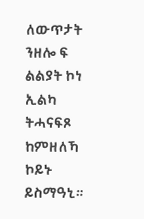ለውጥታት ንዘሎ ፍ ልልያት ኮነ ኢልካ ትሓናፍጾ ከምዘለኻ ኮይኑ ይስማዓኒ።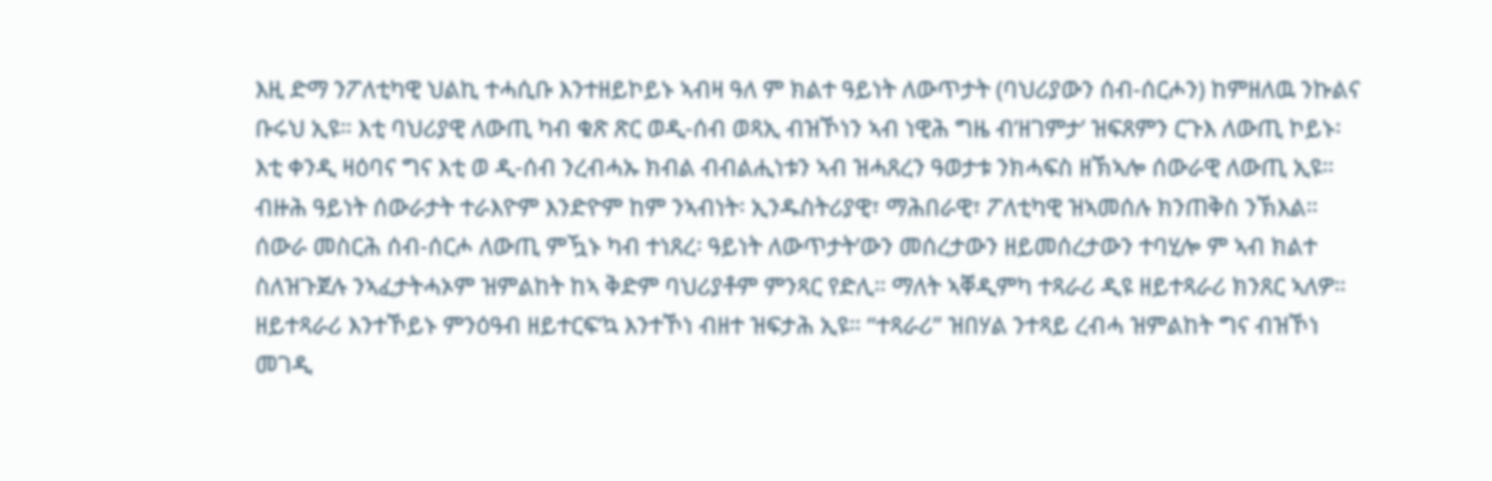እዚ ድማ ንፖለቲካዊ ህልኪ ተሓሲቡ እንተዘይኮይኑ ኣብዛ ዓለ ም ክልተ ዓይነት ለውጥታት (ባህሪያውን ሰብ-ሰርሖን) ከምዘለዉ ንኩልና ቡሩህ ኢዩ። እቲ ባህሪያዊ ለውጢ ካብ ቁጽ ጽር ወዲ-ሰብ ወጻኢ ብዝኾነን ኣብ ነዊሕ ግዜ ብ’ዘገምታ’ ዝፍጸምን ርጉእ ለውጢ ኮይኑ፡ እቲ ቀንዲ ዛዕባና ግና እቲ ወ ዲ-ሰብ ንረብሓኡ ክብል ብብልሒነቱን ኣብ ዝሓጸረን ዓወታቱ ንክሓፍስ ዘኽኣሎ ሰውራዊ ለውጢ ኢዩ። ብዙሕ ዓይነት ሰውራታት ተራእዮም እንድዮም ከም ንኣብነት፡ ኢንዱስትሪያዊ፣ ማሕበራዊ፣ ፖለቲካዊ ዝኣመሰሉ ክንጠቅስ ንኽእል።
ሰውራ መስርሕ ሰብ-ሰርሖ ለውጢ ምዃኑ ካብ ተነጸረ፡ ዓይነት ለውጥታት’ውን መሰረታውን ዘይመሰረታውን ተባሂሎ ም ኣብ ክልተ ስለዝጉጀሉ ንኣፈታትሓኦም ዝምልከት ከኣ ቅድም ባህሪያቶም ምንጻር የድሊ። ማለት ኣቐዲምካ ተጻራሪ ዲዩ ዘይተጻራሪ ክንጸር ኣለዎ። ዘይተጻራሪ እንተኾይኑ ምንዕዓብ ዘይተርፍ’ኳ እንተኾነ ብዘተ ዝፍታሕ ኢዩ። “ተጻራሪ” ዝበሃል ንተጻይ ረብሓ ዝምልከት ግና ብዝኾነ መገዲ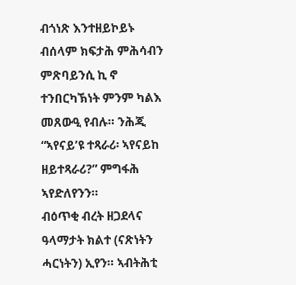ብጎነጽ እንተዘይኮይኑ ብሰላም ክፍታሕ ምሕሳብን ምጽባይንሲ ኪ ኖ ተንበርካኽነት ምንም ካልእ መጸውዒ የብሉ። ንሕጂ “ኣየናይ’ዩ ተጻራሪ፡ ኣየናይከ ዘይተጻራሪ?” ምግፋሕ ኣየድለየንን።
ብዕጥቂ ብረት ዘጋደላና ዓላማታት ክልተ (ናጽነትን ሓርነትን) ኢየን። ኣብትሕቲ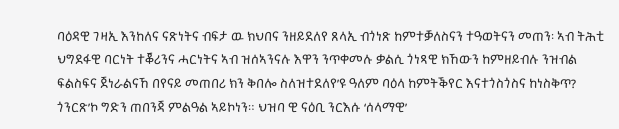ባዕዳዊ ገዛኢ እንከለና ናጽነትና ብፍታ ዉ ክህበና ንዘይደለየ ጸላኢ ብጎነጽ ከምተቓለስናን ተዓወትናን መጠን፡ ኣብ ትሕቲ ህግደፋዊ ባርነት ተቖሪንና ሓርነትና ኣብ ዝሰኣንናሉ እዋን ንጥቀመሉ ቃልሲ ጎነጻዊ ክኸውን ከምዘይብሉ ንዝብል ፍልስፍና ጀነራልናኸ በየናይ መጠበሪ ክን ቅበሎ ስለዝተደለየ’ዩ ዓለም ባዕላ ከምትቕየር እናተጎስጎስና ከነስቅጥ? ጎንርጽ’ኮ ግድን ጠበንጃ ምልዓል ኣይኮነን። ህዝባ ዊ ናዕቢ ንርእሱ ‘ሰላማዊ’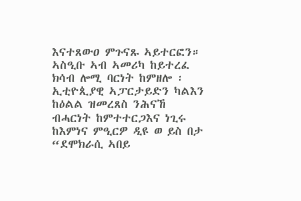እናተጸውዐ ምጉናጹ ኣይተርፎን። ኣስዒቡ ኣብ ኣመሪካ ከይተረፈ ክሳብ ሎሚ ባርነት ከምዘሎ ፡ ኢቲዮጲያዊ ኣፓርታይድን ካልእን ከዕልል ዝመረጸስ ንሕናኸ ብሓርነት ከምተተርጋእና ነጊሩ ከእምነና ምዒርዎ ዲዩ ወ ይስ በታ “ደሞክራሲ ኣበይ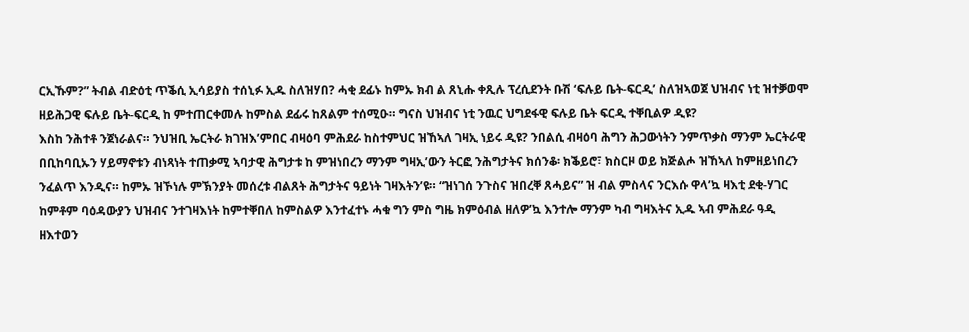ርኢኹም?” ትብል ብድዕቲ ጥቕሲ ኢሳይያስ ተሰኒፉ ኢዱ ስለዝሃበ? ሓቂ ደፊኑ ከምኡ ክብ ል ጸኒሑ ቀጺሉ ፕረሲደንት ቡሽ ‘ፍሉይ ቤት-ፍርዲ’ ስለዝኣወጀ ህዝብና ነቲ ዝተቓወሞ ዘይሕጋዊ ፍሉይ ቤት-ፍርዲ ከ ምተጠርቀመሉ ከምስል ደፊሩ ከጸልም ተሰሚዑ። ግናስ ህዝብና ነቲ ንዉር ህግደፋዊ ፍሉይ ቤት ፍርዲ ተቐቢልዎ ዲዩ?
እስከ ንሕተቶ ንጀነራልና። ንህዝቢ ኤርትራ ክገዝእ’ምበር ብዛዕባ ምሕደራ ከስተምህር ዝኸኣለ ገዛኢ ነይሩ ዲዩ? ንበልሲ ብዛዕባ ሕግን ሕጋውነትን ንምጥቃስ ማንም ኤርትራዊ በቢከባቢኡን ሃይማኖቱን ብነጻነት ተጠቃሚ ኣባታዊ ሕግታቱ ከ ምዝነበረን ማንም ግዛኢ’ውን ትርፎ ንሕግታትና ክሰንቆ፡ ክቕይሮ፣ ክስርዞ ወይ ክጅልሖ ዝኸኣለ ከምዘይነበረን ንፈልጥ እንዲና። ከምኡ ዝኾነሉ ምኽንያት መሰረቱ ብልጸት ሕግታትና ዓይነት ገዛእትን’ዩ። “ዝነገሰ ንጉስና ዝበረቐ ጸሓይና” ዝ ብል ምስላና ንርእሱ ዋላ’ኳ ዛእቲ ደቂ-ሃገር ከምቶም ባዕዳውያን ህዝብና ንተገዛእነት ከምተቐበለ ከምስልዎ እንተፈተኑ ሓቁ ግን ምስ ግዜ ክምዕብል ዘለዎ’ኳ እንተሎ ማንም ካብ ግዛእትና ኢዱ ኣብ ምሕደራ ዓዲ ዘእተወን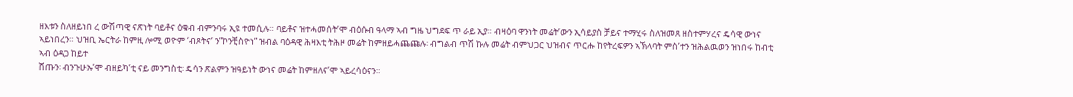ዘእቱን ስለዘይነበ ረ ውሽጣዊ ናጽነት ባይቶና ዕቁብ ብምንባሩ ኢዩ ተመሲሉ። ባይቶና ዝተሓመሰት’ሞ ብዕሱብ ዓላማ ኣብ ግዜ ህግደፍ ጥ ራይ ኢያ። ብዛዕባ ዋንነት መሬት’ውን ኢሳይያስ ቻይና ተማሂሩ ስለዝመጸ ዘስተምሃረና ዴሳዊ ውነና ኣይነበረን። ህዝቢ ኤርትራ ከምዚ ሎሚ ወዮም ‘ብጾትና’ ን”ኮንቺስዮነ” ዝብል ባዕዳዊ ሕዛእቲ ትሕዞ መሬት ከምዘይሓጨጩሉ፡ ብግልብ ጥሽ ኩሉ መሬት ብምህጋር ህዝብና ጥርሑ ከየትረፍዎን ኣኽላባት ምስ’ተን ዝሕልዉወን ዝነበሩ ከብቲ ኣብ ዕዳጋ ከይተ
ሸጡን፡ ብንጉሁኡ’ሞ ብዘይካ’ቲ ናይ መንግስቲ፡ ዴሳን ጽልምን ዝዓይነት ውነና መሬት ከምዘለና’ሞ ኣይረሳዕናን።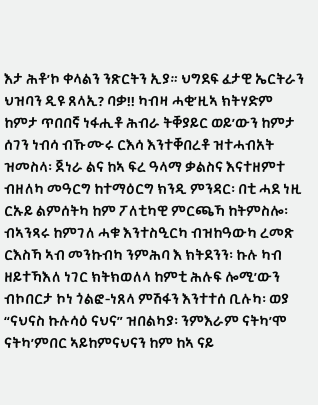እታ ሕቶ’ኮ ቀላልን ንጽርትን ኢያ። ህግደፍ ፈታዊ ኤርትራን ህዝባን ዲዩ ጸላኢ? ባቃ!! ካብዛ ሓቂ’ዚኣ ክትሃድም ከምታ ጥበበኛ ነፋሒቶ ሕብራ ትቐያይር ወይ’ውን ከምታ ሰገን ነብሳ ብኹሙሩ ርእሳ እንተቐበረቶ ዝተሓብአት ዝመስላ፡ ጀነራ ልና ከኣ ፍረ ዓላማ ቃልስና እናተዘምተ ብዘለካ መዓርግ ከተማዕርግ ክንዲ ምንዳር፡ በቲ ሓደ ነዚ ርኡይ ልምሰትካ ከም ፖለቲካዊ ምርጫኻ ከትምስሎ፡ ብኣንጻሩ ከምገለ ሓቁ እንተስዒርካ ብዝከዓውካ ረመጽ ርእስኻ ኣብ መንኩብካ ንምሕባ እ ክትደንን፡ ኩሉ ካብ ዘይተኻእለ ነገር ክትክወለላ ከምቲ ሕሉፍ ሎሚ’ውን ብኮበርታ ኮነ ጎልፎ-ነጸላ ምሽፋን እንተተሰ ቢሉካ፡ ወያ “ናህናስ ኩሉሳዕ ናህና” ዝበልካያ፡ ንምእራም ናትካ’ሞ ናትካ’ምበር ኣይከምናህናን ከም ከኣ ናይ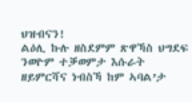ህዝብናን!
ልዕሊ ኩሉ ዘስደምም ጽዋኻስ ህግደፍ ንወዮም ተቓወምታ እሱራት ዘይምርሻና ነብስኻ ከም ኣባል’ታ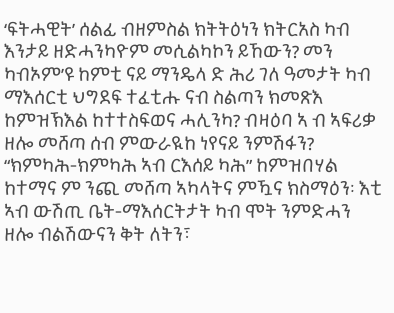‘ፍትሓዊት’ ሰልፊ ብዘምስል ክትትዕነን ክትርአስ ካብ እንታይ ዘድሓንካዮም መሲልካኮን ይኸውን? መን ካብኦም’ዩ ከምቲ ናይ ማንዴላ ድ ሕሪ ገለ ዓመታት ካብ ማእሰርቲ ህግደፍ ተፈቲሑ ናብ ስልጣን ክመጽእ ከምዝኽእል ከተተስፍወና ሓሊንካ? ብዛዕባ ኣ ብ ኣፍሪቃ ዘሎ መሸጣ ሰብ ምውራዪከ ነየናይ ንምሽፋን? “ክምካሕ-ክምካሕ ኣብ ርእሰይ ካሕ” ከምዝበሃል ከተማና ም ንጪ መሸጣ ኣካላትና ምዃና ክስማዕን፡ እቲ ኣብ ውሽጢ ቤት-ማእሰርትታት ካብ ሞት ንምድሓን ዘሎ ብልሽውናን ቅት ለትን፣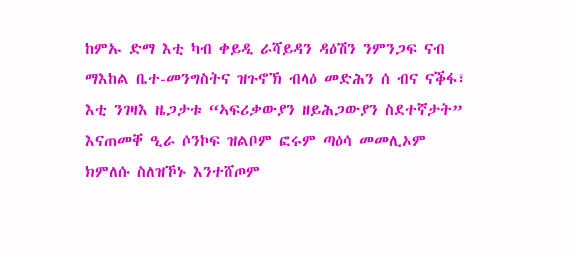ከምኡ ድማ እቲ ካብ ቀይዲ ራሻይዳን ዳዕሽን ንምንጋፍ ናብ ማእከል ቤተ-መንግስትና ዝጉኖኽ ብላዕ መድሕን ሰ ብና ናቕፋ፣ እቲ ንገዛእ ዜጋታቱ “ኣፍሪቃውያን ዘይሕጋውያን ስደተኛታት” እናጠመቐ ዒራ ሶንኮፍ ዝልቦም ፎሩም ጣዕሳ መመሊኦም ክምለሱ ስለዝኾኑ እንተሸጦም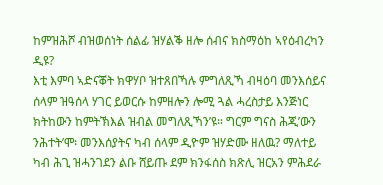ከምዝሕሾ ብዝወሰነት ሰልፊ ዝሃልቕ ዘሎ ሰብና ክስማዕከ ኣየዕብረካን ዲዩ?
እቲ እምባ ኣድናቖት ክዋሃቦ ዝተጸበኻሉ ምግለጺኻ ብዛዕባ መንእሰይና ሰላም ዝዓሰላ ሃገር ይወርሱ ከምዘሎን ሎሚ ጓል ሓረስታይ እንጅነር ክትከውን ከምትኽእል ዝብል መግለጺኻን’ዩ። ግርም ግናስ ሕጂ’ውን ንሕተት’ሞ፡ መንእሰያትና ካብ ሰላም ዲዮም ዝሃድሙ ዘለዉ? ማለተይ ካብ ሕጊ ዝሓንገደን ልቡ ሸይጡ ደም ክንፋሰስ ክጽሊ ዝርአን ምሕደራ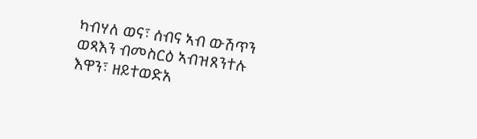ካብሃለ ወና፣ ሰብና ኣብ ውሽጥን ወጻእን ብመስርዕ ኣብዝጸንተሉ እዋን፣ ዘይተወድአ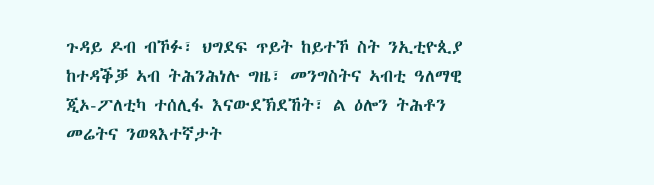ጉዳይ ዶብ ብኾፉ፣ ህግደፍ ጥይት ከይተኾ ስት ንኢቲዮጲያ ከተዳቕቓ ኣብ ትሕንሕነሉ ግዜ፣ መንግስትና ኣብቲ ዓለማዊ ጂኦ-ፖለቲካ ተሰሊፋ እናውደኽደኸት፣ ል ዕሎን ትሕቶን መሬትና ንወጻእተኛታት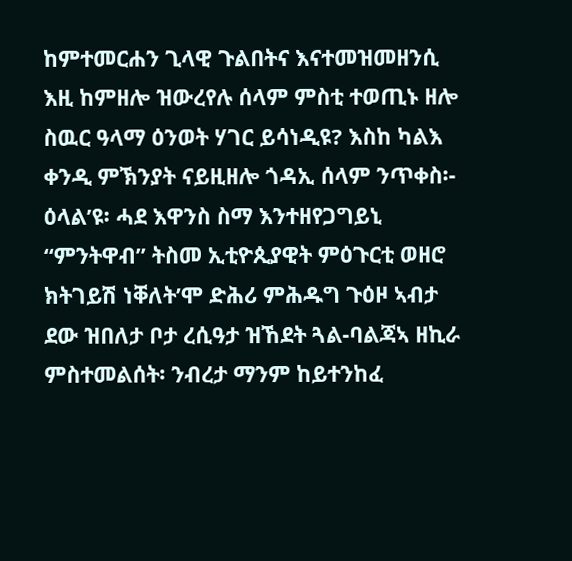ከምተመርሐን ጊላዊ ጉልበትና እናተመዝመዘንሲ እዚ ከምዘሎ ዝውረየሉ ሰላም ምስቲ ተወጢኑ ዘሎ ስዉር ዓላማ ዕንወት ሃገር ይሳነዲዩ? እስከ ካልእ ቀንዲ ምኽንያት ናይዚዘሎ ጎዳኢ ሰላም ንጥቀስ፡-
ዕላል’ዩ፡ ሓደ እዋንስ ስማ እንተዘየጋግይኒ “ምንትዋብ” ትስመ ኢቲዮጲያዊት ምዕጉርቲ ወዘሮ ክትገይሽ ነቐለት’ሞ ድሕሪ ምሕዱግ ጉዕዞ ኣብታ ደው ዝበለታ ቦታ ረሲዓታ ዝኸደት ጓል-ባልጃኣ ዘኪራ ምስተመልሰት፡ ንብረታ ማንም ከይተንከፈ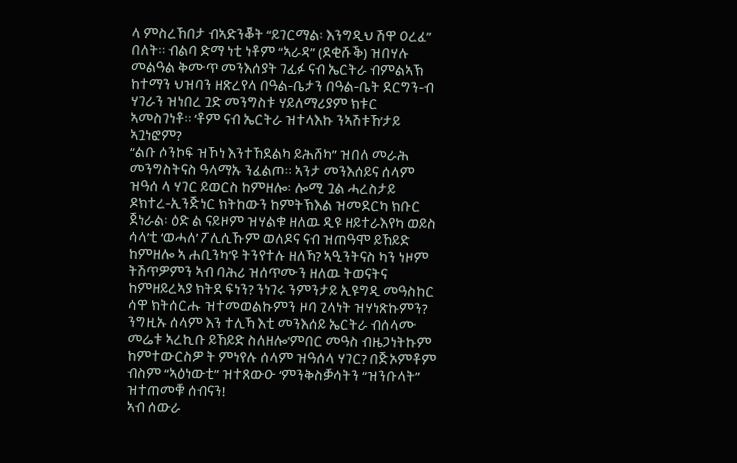ላ ምስረኸበታ ብኣድንቖት “ይገርማል፡ እንግዲህ ሽዋ ዐረፈ” በለት። ብልባ ድማ ነቲ ነቶም “ኣራዳ” (ደቂሹቕ) ዝበሃሉ መልዓል ቅሙጥ መንእሰያት ገፊፉ ናብ ኤርትራ ብምልኣኽ ከተማን ህዝባን ዘጽረየላ በዓል-ቤታን በዓል-ቤት ደርግን-ብ ሃገራን ዝነበረ ጓድ መንግስቱ ሃይለማሪያም ክቱር ኣመስገነቶ። ‘ቶም ናብ ኤርትራ ዝተላእኩ ንኣሽቱኸ’ታይ ኣጓነፎም?
“ልቡ ሶንኮፍ ዝኾነ እንተኸደልካ ይሕሸካ” ዝበለ መራሕ መንግስትናስ ዓላማኡ ንፈልጦ። ኣንታ መንእሰይና ሰላም ዝዓሰ ላ ሃገር ይወርስ ከምዘሎ፡ ሎሚ ጓል ሓረስታይ ዶክተረ-ኢንጅነር ክትከውን ከምትኽእል ዝመደርካ ክቡር ጀነራል፡ ዕድ ል ናይዞም ዝሃልቁ ዘለዉ ዲዩ ዘይተራእየካ ወይስ ሳላ’ቲ ‘ወሓለ’ ፖሊሲኹም ወለዶና ናብ ዝጠዓሞ ይኸይድ ከምዘሎ ኣ ሐቢንካ’ዩ ትንየተሉ ዘለኻ? ኣዒንትናስ ካን ነዞም ትሽጥዎምን ኣብ ባሕሪ ዝሰጥሙን ዘለዉ ትወናትና ከምዘይረኣያ ክትደ ፍነን? ንነገሩ ንምንታይ ኢዩግዲ መዓስከር ሳዋ ክትሰርሑ ዝተመወልኩምን ዞባ ጊላነት ዝሃነጽኩምን? ንግዚኡ ሰላም እን ተሊኻ እቲ መንእሰይ ኤርትራ ብሰላሙ መሬቱ ኣረኪቡ ይኸይድ ስለዘሎ’ምበር መዓስ ብዜጋነትኩም ከምተውርስዎ ት ምነየሉ ሰላም ዝዓሰላ ሃገር? በጅኦምቶም ብስም “ኣዕነውቲ” ዝተጸውዑ ‘ምንቅስቓሳትን “ዝንቡላት” ዝተጠመቑ ሰብናን!
ኣብ ሰውራ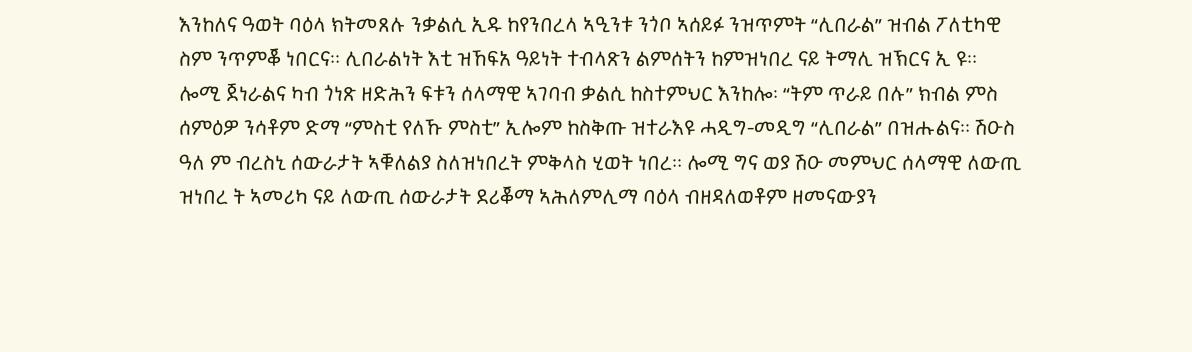እንከለና ዓወት ባዕላ ክትመጸሉ ንቃልሲ ኢዱ ከየንበረላ ኣዒንቱ ንጎቦ ኣሰይፉ ንዝጥምት “ሊበራል” ዝብል ፖለቲካዊ ስም ንጥምቖ ነበርና። ሊበራልነት እቲ ዝኸፍአ ዓይነት ተብላጽን ልምሰትን ከምዝነበረ ናይ ትማሊ ዝኽርና ኢ ዩ። ሎሚ ጀነራልና ካብ ጎነጽ ዘድሕን ፍቱን ሰላማዊ ኣገባብ ቃልሲ ከስተምህር እንከሎ፡ “ትም ጥራይ በሉ” ክብል ምስ ሰምዕዎ ንሳቶም ድማ “ምስቲ የለኹ ምስቲ” ኢሎም ከስቅጡ ዝተራእዩ ሓዲግ-መዲግ “ሊበራል” በዝሑልና። ሽዑስ ዓለ ም ብረስኒ ሰውራታት ኣቑለልያ ስለዝነበረት ምቅላስ ሂወት ነበረ። ሎሚ ግና ወያ ሽዑ መምህር ሰላማዊ ለውጢ ዝነበረ ት ኣመሪካ ናይ ለውጢ ሰውራታት ደሪቖማ ኣሕለምሊማ ባዕላ ብዘዳለወቶም ዘመናውያን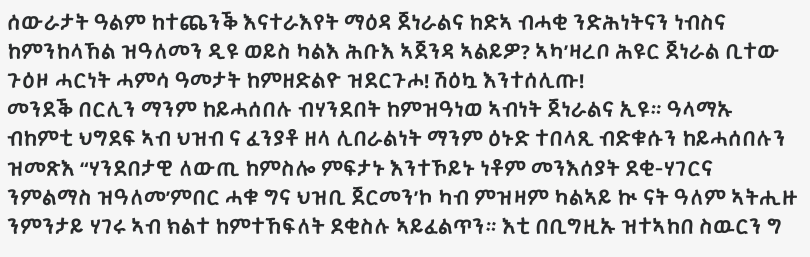ሰውራታት ዓልም ከተጨንቕ እናተራእየት ማዕዳ ጀነራልና ከድኣ ብሓቂ ንድሕነትናን ነብስና ከምንከላኸል ዝዓለመን ዲዩ ወይስ ካልእ ሕቡእ ኣጀንዳ ኣልይዎ? ኣካ’ዛረቦ ሕዩር ጀነራል ቢተው ጉዕዞ ሓርነት ሓምሳ ዓመታት ከምዘድልዮ ዝደርጉሖ! ሽዕኳ እንተሰሊጡ!
መንደቕ በርሊን ማንም ከይሓሰበሉ ብሃንደበት ከምዝዓነወ ኣብነት ጀነራልና ኢዩ። ዓላማኡ ብከምቲ ህግደፍ ኣብ ህዝብ ና ፈንያቶ ዘላ ሊበራልነት ማንም ዕኑድ ተበላጺ ብድቁሱን ከይሓሰበሉን ዝመጽእ “ሃንደበታዊ ለውጢ ከምስሎ ምፍታኑ እንተኾይኑ ነቶም መንእሰያት ደቂ-ሃገርና ንምልማስ ዝዓለመ’ምበር ሓቁ ግና ህዝቢ ጀርመን’ኮ ካብ ምዝዛም ካልኣይ ኲ ናት ዓለም ኣትሒዙ ንምንታይ ሃገሩ ኣብ ክልተ ከምተኸፍለት ደቂስሉ ኣይፈልጥን። እቲ በቢግዚኡ ዝተኣከበ ስዉርን ግ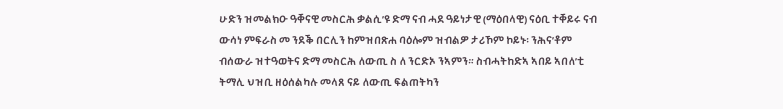ሁድን ዝመልክዑ ዓቐናዊ መስርሕ ቃልሲ’ዩ ድማ ናብ ሓደ ዓይነታዊ (ማዕበላዊ) ናዕቢ ተቐይሩ ናብ ውሳነ ምፍራስ መ ንደቕ በርሊን ከምዝበጽሐ ባዕሎም ዝብልዎ ታሪኾም ኮይኑ፡ ንሕና’ቶም ብሰውራ ዝተዓወትና ድማ መስርሕ ለውጢ ስ ለ ንርድኦ ንኣምን። ስብሓትከድኣ ኣበይ ኣበለ’ቲ ትማሊ ህዝቢ ዘዕሰልካሉ መላጸ ናይ ለውጢ ፍልጠትካን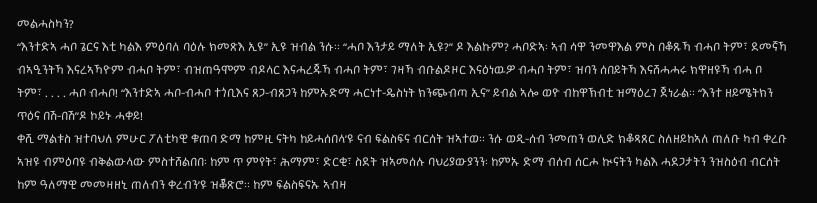መልሓስካን?
“እንተድኣ ሓቦ ጌርና እቲ ካልእ ምዕባለ ባዕሉ ክመጽእ ኢዩ” ኢዩ ዝብል ንሱ። “ሓቦ እንታይ ማለት ኢዩ?” ዶ እልኩም? ሓቦድኣ፡ ኣብ ሳዋ ንመዋእል ምስ በቆጹኻ ብሓቦ ትም፣ ደመኛኻ ብኣዒንትኻ እናረኣኻዮም ብሓቦ ትም፣ ብዝጠዓሞም ብዶላር እናሓረጁኻ ብሓቦ ትም፣ ገዛኻ ብቡልዶዞር እናዕነዉዎ ብሓቦ ትም፣ ዝባን ሰበይትኻ እናሸሓሓሩ ክዋዘዩኻ ብሓ ቦ ትም፣ . . . . ሓቦ ብሓቦ! “እንተድኣ ሓቦ-ብሓቦ ተጎቢእና ጸጋ-ብጸጋን ከምኡድማ ሓርነተ-ዴስነት ክንጭብጣ ኢና” ይብል ኣሎ ወዮ ብከዋኽብቲ ዝማዕረገ ጀነራል። “እንተ ዘይሜትክን ጥዕና በሽ-በሽ”ዶ ኮይኑ ሓቀይ!
ቀሺ ማልቱስ ዝተባህለ ምሁር ፖለቲካዊ ቁጠባ ድማ ከምዚ ናትካ ከይሓሰበላ’ዩ ናብ ፍልስፍና ብርሰት ዝኣተወ። ንሱ ወዲ-ሰብ ንመጠን ወሊድ ክቆጻጸር ስለዘይከኣለ ጠለቡ ካብ ቀረቡ ኣዝዩ ብምዕባዩ ብቅልውላው ምስተሸልበበ፡ ከም ጥ ምየት፣ ሕማም፣ ድርቂ፣ ስደት ዝኣመሰሉ ባህሪያውያንን፡ ከምኡ ድማ ብሰብ ሰርሖ ኲናትን ካልእ ሓደጋታትን ንዝስዕብ ብርሰት ከም ዓለማዊ መመዛዘኒ ጠለብን ቀረብን’ዩ ዝቖጽሮ። ከም ፍልስፍናኡ ኣብዛ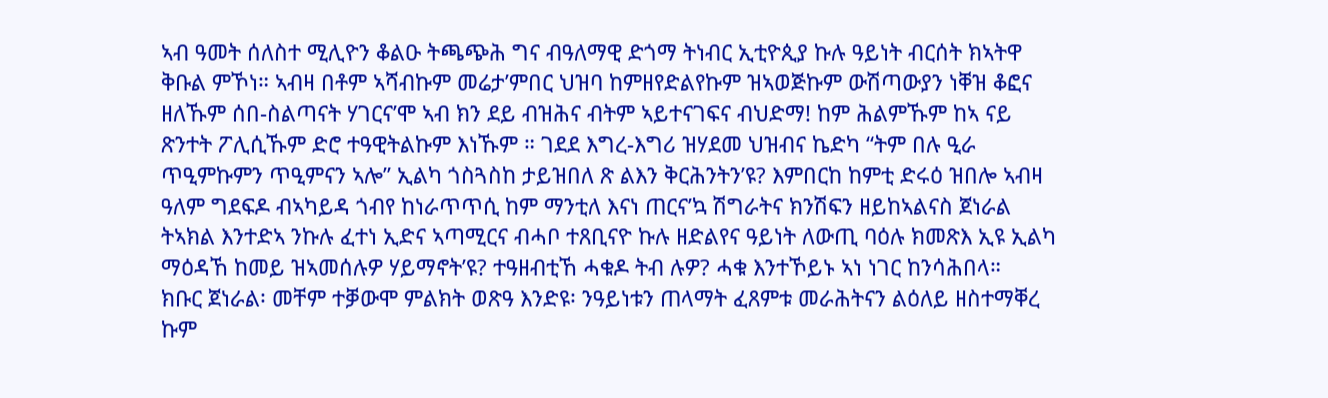ኣብ ዓመት ሰለስተ ሚሊዮን ቆልዑ ትጫጭሕ ግና ብዓለማዊ ድጎማ ትነብር ኢቲዮጲያ ኩሉ ዓይነት ብርሰት ክኣትዋ ቅቡል ምኾነ። ኣብዛ በቶም ኣሻብኩም መሬታ’ምበር ህዝባ ከምዘየድልየኩም ዝኣወጅኩም ውሽጣውያን ነቐዝ ቆፎና ዘለኹም ሰበ-ስልጣናት ሃገርና’ሞ ኣብ ክን ደይ ብዝሕና ብትም ኣይተናገፍና ብህድማ! ከም ሕልምኹም ከኣ ናይ ጽንተት ፖሊሲኹም ድሮ ተዓዊትልኩም እነኹም ። ገደደ እግረ-እግሪ ዝሃደመ ህዝብና ኬድካ “ትም በሉ ዒራ ጥዒምኩምን ጥዒምናን ኣሎ” ኢልካ ጎስጓስከ ታይዝበለ ጽ ልእን ቅርሕንትን’ዩ? እምበርከ ከምቲ ድሩዕ ዝበሎ ኣብዛ ዓለም ግደፍዶ ብኣካይዳ ጎብየ ከነራጥጥሲ ከም ማንቲለ እናነ ጠርና’ኳ ሽግራትና ክንሽፍን ዘይከኣልናስ ጀነራል ትኣክል እንተድኣ ንኩሉ ፈተነ ኢድና ኣጣሚርና ብሓቦ ተጸቢናዮ ኩሉ ዘድልየና ዓይነት ለውጢ ባዕሉ ክመጽእ ኢዩ ኢልካ ማዕዳኸ ከመይ ዝኣመሰሉዎ ሃይማኖት’ዩ? ተዓዘብቲኸ ሓቁዶ ትብ ሉዎ? ሓቁ እንተኾይኑ ኣነ ነገር ከንሳሕበላ።
ክቡር ጀነራል፡ መቸም ተቓውሞ ምልክት ወጽዓ እንድዩ፡ ንዓይነቱን ጠላማት ፈጸምቱ መራሕትናን ልዕለይ ዘስተማቐረ ኩም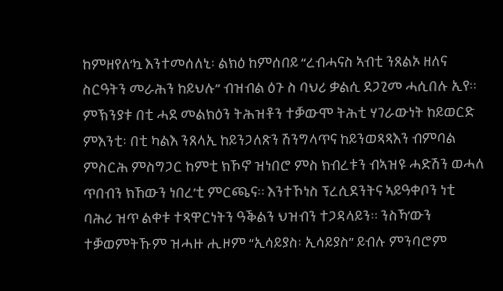ከምዘየለ’ኳ እንተመሰለኒ፡ ልክዕ ከምሰበይ “ረብሓናስ ኣብቲ ንጸልኦ ዘለና ስርዓትን መራሕን ከይህሉ” ብዝብል ዕጉ ስ ባህሪ ቃልሲ ደጋጊመ ሓሲበሉ ኢየ። ምኽንያቱ በቲ ሓደ መልክዕን ትሕዝቶን ተቓውሞ ትሕቲ ሃገራውነት ከይወርድ ምእንቲ፡ በቲ ካልእ ንጸላኢ ከይንጋለጽን ሽንግላጥና ከይንወጻጻእን ብምባል ምስርሕ ምስግጋር ከምቲ ክኾኖ ዝነበሮ ምስ ክብረቱን ብኣዝዩ ሓድሽን ወሓለ ጥበብን ክኸውን ነበረ’ቲ ምርጫና። እንተኾነስ ፕረሲደንትና ኣይዓቀቦን ነቲ ባሕሪ ዝጥ ልቀቱ ተጻዋርነትን ዓቕልን ህዝብን ተጋዳላይን። ንስኻ’ውን ተቓወምትኹም ዝሓዙ ሒዞም “ኢሳይያስ፡ ኢሳይያስ” ይብሉ ምንባሮም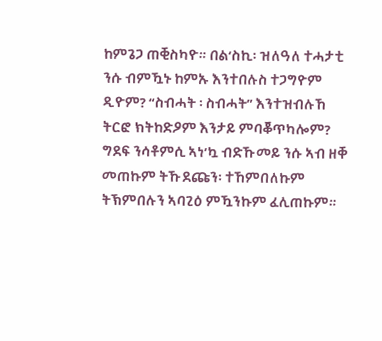ከምጌጋ ጠቒስካዮ። በል‘ስኪ፡ ዝለዓለ ተሓታቲ ንሱ ብምዃኑ ከምኡ እንተበሉስ ተጋግዮም ዲዮም? “ስብሓት ፡ ስብሓት” እንተዝብሉኸ ትርፎ ክትከድዖም እንታይ ምባቖጥካሎም? ግደፍ ንሳቶምሲ ኣነ’ኳ ብድኹመይ ንሱ ኣብ ዘቐ መጠኩም ትኹደጩን፡ ተኸምበለኩም ትኽምበሉን ኣባጊዕ ምዃንኩም ፈሊጠኩም።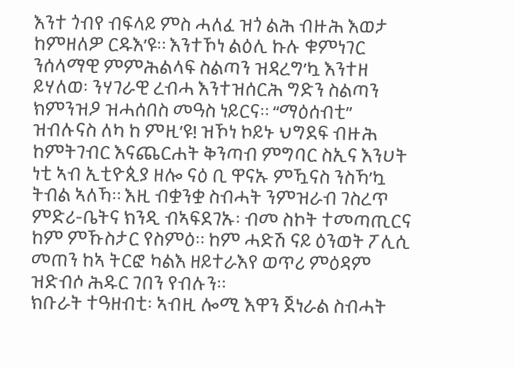እንተ ጎብየ ብፍላይ ምስ ሓለፈ ዝጎ ልሕ ብዙሕ እወታ ከምዘለዎ ርዱእ’ዩ። እንተኾነ ልዕሊ ኩሉ ቁምነገር ንሰላማዊ ምምሕልላፍ ስልጣን ዝዳረግ’ኳ እንተዘ ይሃለወ፡ ንሃገራዊ ረብሓ እንተዝሰርሕ ግድን ስልጣን ክምንዝዖ ዝሓሰበስ መዓስ ነይርና። “ማዕሰብቲ” ዝብሉናስ ለካ ከ ምዚ’ዩ! ዝኾነ ኮይኑ ህግደፍ ብዙሕ ከምትገብር እናጨርሐት ቅንጣብ ምግባር ስኢና እንሀት ነቲ ኣብ ኢቲዮጲያ ዘሎ ናዕ ቢ ዋናኡ ምዃናስ ንስኻ’ኳ ትብል ኣለኻ። እዚ ብቋንቋ ስብሓት ንምዝራብ ገስረጥ ምድሪ-ቤትና ክንዲ ብኣፍደገኡ፡ ብመ ስኮት ተመጣጢርና ከም ምኹስታር የስምዕ። ከም ሓድሽ ናይ ዕንወት ፖሊሲ መጠን ከኣ ትርፎ ካልእ ዘይተራእየ ወጥሪ ምዕዳም ዝድብሶ ሕዱር ገበን የብሉን።
ክቡራት ተዓዘብቲ፡ ኣብዚ ሎሚ እዋን ጀነራል ስብሓት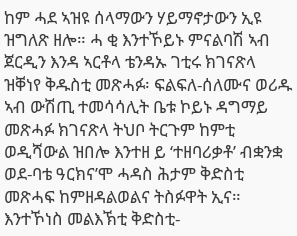ከም ሓደ ኣዝዩ ሰላማውን ሃይማኖታውን ኢዩ ዝግለጽ ዘሎ። ሓ ቂ እንተኾይኑ ምናልባሽ ኣብ ጀርዲን እንዳ ኣርቶላ ቴንዳኡ ገቲሩ ክገናጽላ ዝቐነየ ቅዱስቲ መጽሓፉ፡ ፍልፍለ-ሰለሙና ወሪዱ ኣብ ውሽጢ ተመሳሳሊት ቤቱ ኮይኑ ዳግማይ መጽሓፉ ክገናጽላ ትህቦ ትርጉም ከምቲ ወዲሻውል ዝበሎ እንተዘ ይ ‘ተዘባሪቃቶ’ ብቋንቋ ወደ-ባቴ ዓርክና’ሞ ሓዳስ ሕታም ቅድስቲ መጽሓፍ ከምዘዳልወልና ትስፉዋት ኢና። እንተኾነስ መልእኽቲ ቅድስቲ-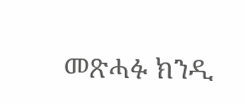መጽሓፉ ክንዲ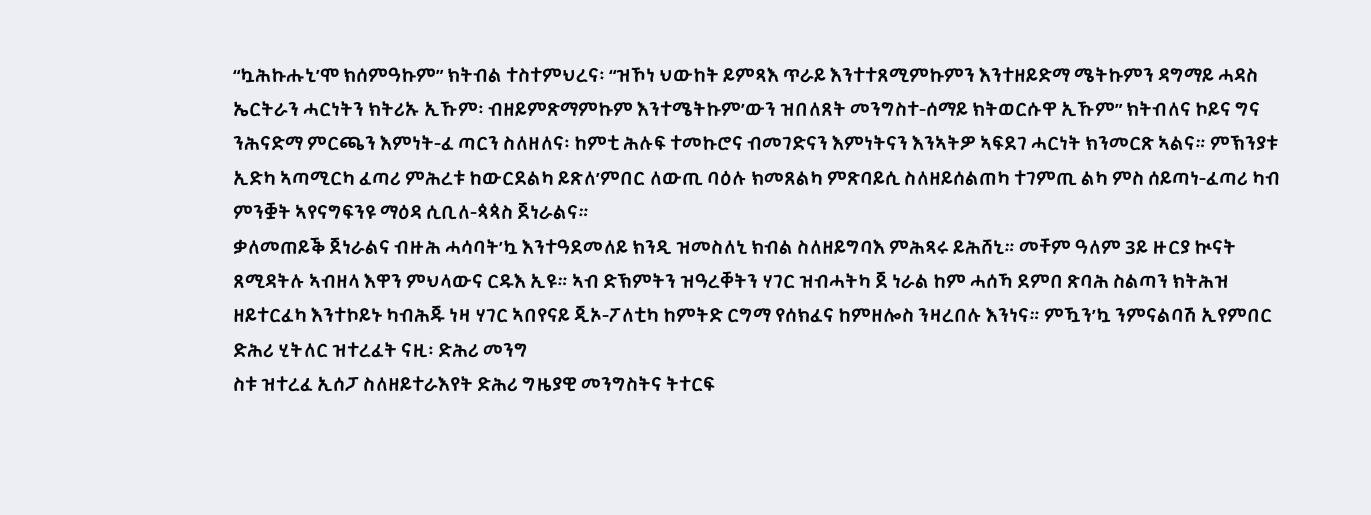“ኳሕኩሑኒ’ሞ ክሰምዓኩም” ክትብል ተስተምህረና፡ “ዝኾነ ህውከት ይምጻእ ጥራይ እንተተጸሚምኩምን እንተዘይድማ ሜትኩምን ዳግማይ ሓዳስ ኤርትራን ሓርነትን ክትሪኡ ኢኹም፡ ብዘይምጽማምኩም እንተሜትኩም’ውን ዝበለጸት መንግስተ-ሰማይ ክትወርሱዋ ኢኹም” ክትብለና ኮይና ግና ንሕናድማ ምርጫን እምነት-ፈ ጣርን ስለዘለና፡ ከምቲ ሕሉፍ ተመኩሮና ብመገድናን እምነትናን እንኣትዎ ኣፍደገ ሓርነት ክንመርጽ ኣልና። ምኽንያቱ ኢድካ ኣጣሚርካ ፈጣሪ ምሕረቱ ከውርደልካ ይጽለ’ምበር ለውጢ ባዕሉ ክመጸልካ ምጽባይሲ ስለዘይሰልጠካ ተገምጢ ልካ ምስ ሰይጣነ-ፈጣሪ ካብ ምንቛት ኣየናግፍንዩ ማዕዳ ሲቢለ-ጳጳስ ጀነራልና።
ቃለመጠይቕ ጀነራልና ብዙሕ ሓሳባት’ኳ እንተዓደመለይ ክንዲ ዝመስለኒ ክብል ስለዘይግባእ ምሕጻሩ ይሕሸኒ። መቸም ዓለም 3ይ ዙርያ ኲናት ጸሚዳትሉ ኣብዘላ እዋን ምህላውና ርዱእ ኢዩ። ኣብ ድኽምትን ዝዓረቐትን ሃገር ዝብሓትካ ጀ ነራል ከም ሓሰኻ ደምበ ጽባሕ ስልጣን ክትሕዝ ዘይተርፈካ እንተኮይኑ ካብሕጁ ነዛ ሃገር ኣበየናይ ጂኦ-ፖለቲካ ከምትድ ርግማ የሰክፈና ከምዘሎስ ንዛረበሉ እንነና። ምዃን’ኳ ንምናልባሽ ኢየምበር ድሕሪ ሂትለር ዝተረፈት ናዚ፡ ድሕሪ መንግ
ስቱ ዝተረፈ ኢሰፓ ስለዘይተራእየት ድሕሪ ግዜያዊ መንግስትና ትተርፍ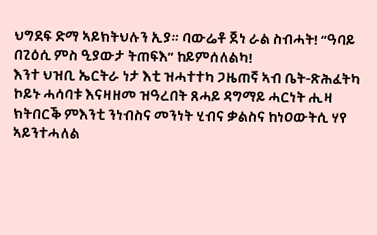ህግደፍ ድማ ኣይክትህሉን ኢያ። ባውሬቶ ጀነ ራል ስብሓት! “ዓባይ በጊዕሲ ምስ ዒያውታ ትጠፍእ” ከይምሰለልካ!
እንተ ህዝቢ ኤርትራ ነታ እቲ ዝሓተተካ ጋዜጠኛ ኣብ ቤት-ጽሕፈትካ ኮይኑ ሓሳባቱ እናዛዘመ ዝዓረበት ጸሓይ ዳግማይ ሓርነት ሒዛ ክትበርቕ ምእንቲ ንነብስና መንነት ሂብና ቃልስና ከነዐውትሲ ሃየ ኣይንተሓለል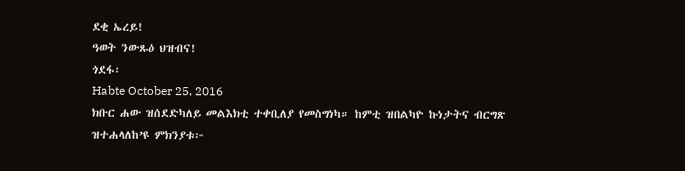ደቂ ኤረይ!
ዓወት ንውጹዕ ህዝብና!
ጎደፋ፡
Habte October 25, 2016
ክቡር ሐው ዝሰደድካለይ መልእክቲ ተቀቢለያ የመስግነካ። ከምቲ ዝበልካዮ ኩነታትና ብርግጽ ዝተሐላለከ’ዩ ምክንያቱ፦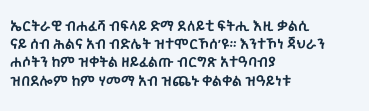ኤርትራዊ ብሐፈሻ ብፍላይ ድማ ደለይቲ ፍትሒ እዚ ቃልሲ ናይ ሰብ ሕልና አብ ብድሌት ዝተሞርኾሰ’ዩ። እንተኾነ ጃህራን ሐሶትን ከም ዝቀትል ዘይፈልጡ ብርግጽ አተዓባብያ ዝበደሎም ከም ሃመማ አብ ዝጨኑ ቀልቀል ዝዓይነቱ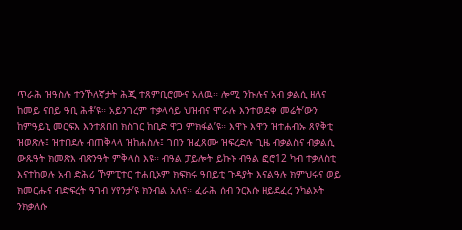ጥራሕ ዝዓስሉ ተንኾለኛታት ሕጂ ተጸምቢሮሙና አለዉ። ሎሚ ንኩሉና አብ ቃልሲ ዘለና ከመይ ናበይ ዓቢ ሕቶ’ዩ። አይንገረም ተቃላሳይ ህዝብና ሞራሉ እንተወደቀ መሬት’ውን ከምዓይኒ መርፍእ እንተጸበበ ክስገር ከቢድ ዋጋ ምክፋል’ዩ። እዋኑ እዋን ዝተሐብኡ ጸየቅቲ ዝወጽሉ፤ ዝተበደሉ ብጠቅላላ ዝከሐስሉ፤ ገበን ዝፈጸሙ ዝፍረድሉ ጊዜ ብቃልስና ብቃልሲ ውጹዓት ክመጽእ ብጽንዓት ምቅላስ እዩ። ብዓል ፓይሎት ይኩኑ ብዓል ፎሮ12 ካብ ተቃለስቲ እናተከወሉ አብ ድሕሪ ኾምፒተር ተሐቢኦም ክፍክሩ ዓበይቲ ጉዳያት እናልዓሉ ክምህሩና ወይ ክመርሑና ብድፍረት ዓገብ ሃየንታ’ዩ ክንብል አለና። ፈራሕ ሰብ ንርእሱ ዘይደፈረ ንካልኦት ንክቃለሱ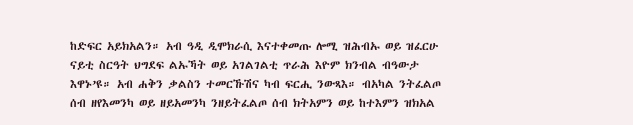ከድፍር አይክአልን። አብ ዓዲ ዲሞክራሲ እናተቀመጡ ሎሚ ዝሕብኡ ወይ ዝፈርሁ ናይቲ ስርዓት ህግደፍ ልኡኻት ወይ አገልገልቲ ጥራሕ እዮም ክንብል ብዓውታ እዋኑ’ዩ። አብ ሐቅን ቃልስን ተመርኹሽና ካብ ፍርሒ ንውጻእ። ብአካል ንትፈልጦ ሰብ ዘየእመንካ ወይ ዘይአመንካ ንዘይትፈልጦ ሰብ ክትአምን ወይ ከተእምን ዝክአል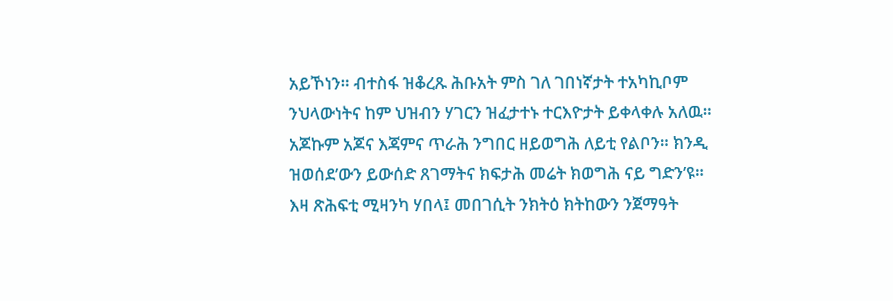አይኾነን። ብተስፋ ዝቆረጹ ሕቡአት ምስ ገለ ገበነኛታት ተአካኪቦም ንህላውነትና ከም ህዝብን ሃገርን ዝፈታተኑ ተርእዮታት ይቀላቀሉ አለዉ። አጆኩም አጆና እጃምና ጥራሕ ንግበር ዘይወግሕ ለይቲ የልቦን። ክንዲ ዝወሰደ’ውን ይውሰድ ጸገማትና ክፍታሕ መሬት ክወግሕ ናይ ግድን’ዩ።
እዛ ጽሕፍቲ ሚዛንካ ሃበላ፤ መበገሲት ንክትዕ ክትከውን ንጀማዓት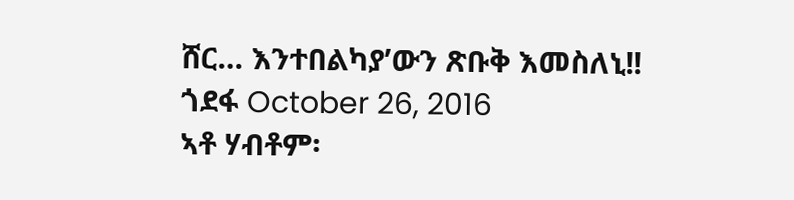ሸር… እንተበልካያ’ውን ጽቡቅ እመስለኒ!!
ጎደፋ October 26, 2016
ኣቶ ሃብቶም፡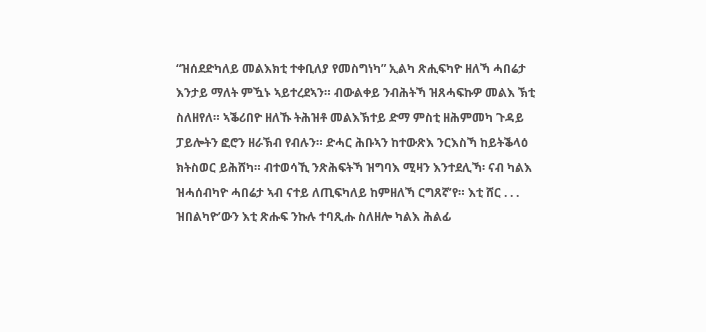“ዝሰደድካለይ መልእክቲ ተቀቢለያ የመስግነካ” ኢልካ ጽሒፍካዮ ዘለኻ ሓበሬታ እንታይ ማለት ምዃኑ ኣይተረደኣን። ብውልቀይ ንብሕትኻ ዝጸሓፍኩዎ መልእ ኽቲ ስለዘየለ። ኣቕሪበዮ ዘለኹ ትሕዝቶ መልእኽተይ ድማ ምስቲ ዘሕምመካ ጉዳይ ፓይሎትን ፎሮን ዘራኽብ የብሉን። ድሓር ሕቡኣን ከተውጽእ ንርእስኻ ከይትቕላዕ ክትስወር ይሕሸካ። ብተወሳኺ ንጽሕፍትኻ ዝግባእ ሚዛን እንተደሊኻ፡ ናብ ካልእ ዝሓሰብካዮ ሓበሬታ ኣብ ናተይ ለጢፍካለይ ከምዘለኻ ርግጸኛ’የ። እቲ ሸር . . . ዝበልካዮ’ውን እቲ ጽሑፍ ንኩሉ ተባጺሑ ስለዘሎ ካልእ ሕልፊ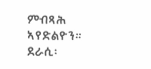ምብጻሕ ኣየድልዮን።
ደራሲ፡